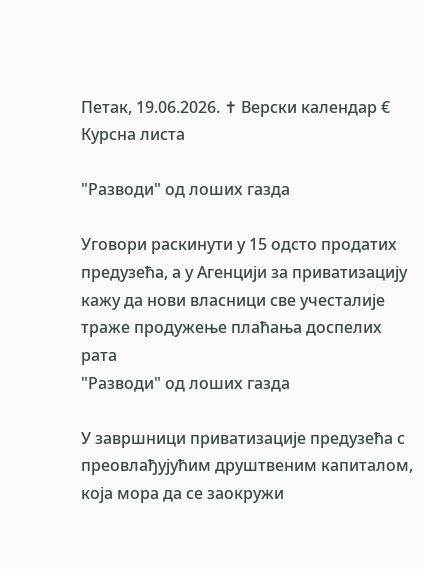Петак, 19.06.2026. ✝ Верски календар € Курсна листа

"Разводи" од лоших газда

Уговори раскинути у 15 одсто продатих предузећа, а у Агенцији за приватизацију кажу да нови власници све учесталије траже продужење плаћања доспелих рата
"Разводи" од лоших газда

У завршници приватизације предузећа с преовлађујућим друштвеним капиталом, која мора да се заокружи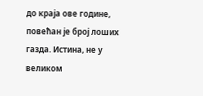до краја ове године, повећан је број лоших газда. Истина, не у великом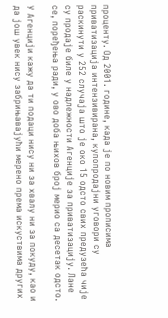проценту. Од 2001. године, када је по новим прописима приватизација интензивирана, купопродајни уговори су раскинути у 252 случаја што је око 15 одсто свих предузећа чије су продаје биле у надлежности Агенције за приватизацију. Лане се, поређења ради, у ово доба њихов број мерио са десетак одсто.

У Агенцији кажу да ти подаци нису ни за хвалу ни за покуду, као и да још увек нису забрињавајући мерено према искуствима других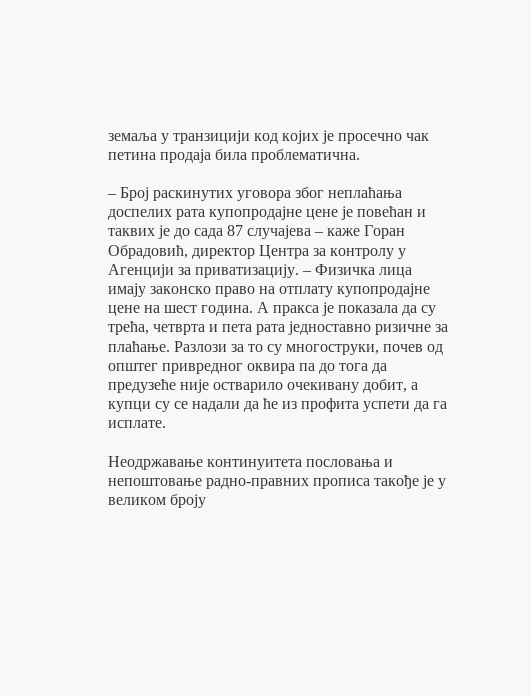земаља у транзицији код којих је просечно чак петина продаја била проблематична.

– Број раскинутих уговора због неплаћања доспелих рата купопродајне цене је повећан и таквих је до сада 87 случајева – каже Горан Обрадовић, директор Центра за контролу у Агенцији за приватизацију. – Физичка лица имају законско право на отплату купопродајне цене на шест година. А пракса је показала да су трећа, четврта и пета рата једноставно ризичне за плаћање. Разлози за то су многоструки, почев од општег привредног оквира па до тога да предузеће није остварило очекивану добит, а купци су се надали да ће из профита успети да га исплате.

Неодржавање континуитета пословања и непоштовање радно-правних прописа такође је у великом броју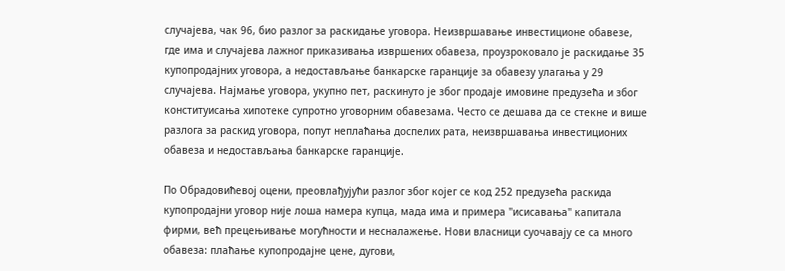случајева, чак 96, био разлог за раскидање уговора. Неизвршавање инвестиционе обавезе, где има и случајева лажног приказивања извршених обавеза, проузроковало је раскидање 35 купопродајних уговора, а недостављање банкарске гаранције за обавезу улагања у 29 случајева. Најмање уговора, укупно пет, раскинуто је због продаје имовине предузећа и због конституисања хипотеке супротно уговорним обавезама. Често се дешава да се стекне и више разлога за раскид уговора, попут неплаћања доспелих рата, неизвршавања инвестиционих обавеза и недостављања банкарске гаранције.

По Обрадовићевој оцени, преовлађујући разлог због којег се код 252 предузећа раскида купопродајни уговор није лоша намера купца, мада има и примера "исисавања" капитала фирми, већ прецењивање могућности и несналажење. Нови власници суочавају се са много обавеза: плаћање купопродајне цене, дугови,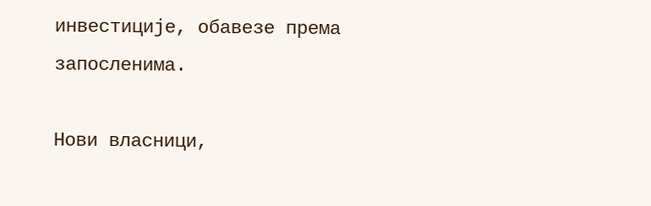инвестиције, обавезе према запосленима.

Нови власници,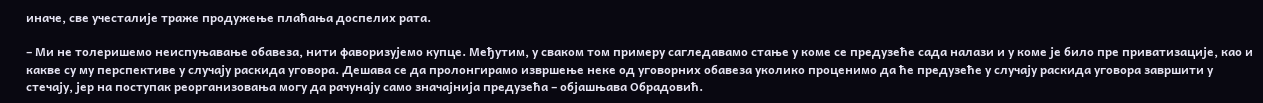иначе, све учесталије траже продужење плаћања доспелих рата.

– Ми не толеришемо неиспуњавање обавеза, нити фаворизујемо купце. Међутим, у сваком том примеру сагледавамо стање у коме се предузеће сада налази и у коме је било пре приватизације, као и какве су му перспективе у случају раскида уговора. Дешава се да пролонгирамо извршење неке од уговорних обавеза уколико проценимо да ће предузеће у случају раскида уговора завршити у стечају, јер на поступак реорганизовања могу да рачунају само значајнија предузећа – објашњава Обрадовић.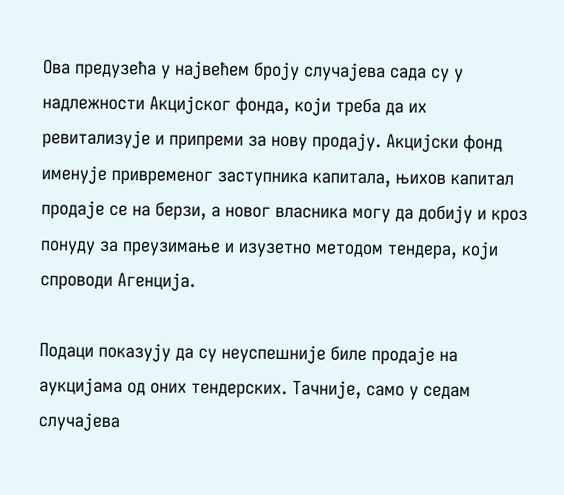Ова предузећа у највећем броју случајева сада су у надлежности Акцијског фонда, који треба да их ревитализује и припреми за нову продају. Акцијски фонд именује привременог заступника капитала, њихов капитал продаје се на берзи, а новог власника могу да добију и кроз понуду за преузимање и изузетно методом тендера, који спроводи Агенција.

Подаци показују да су неуспешније биле продаје на аукцијама од оних тендерских. Тачније, само у седам случајева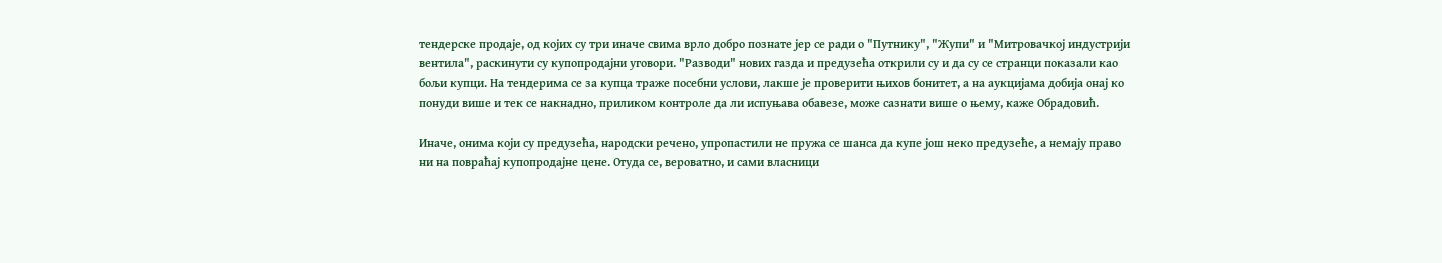тендерске продаје, од којих су три иначе свима врло добро познате јер се ради о "Путнику", "Жупи" и "Митровачкој индустрији вентила", раскинути су купопродајни уговори. "Разводи" нових газда и предузећа открили су и да су се странци показали као бољи купци. На тендерима се за купца траже посебни услови, лакше је проверити њихов бонитет, а на аукцијама добија онај ко понуди више и тек се накнадно, приликом контроле да ли испуњава обавезе, може сазнати више о њему, каже Обрадовић.

Иначе, онима који су предузећа, народски речено, упропастили не пружа се шанса да купе још неко предузеће, а немају право ни на повраћај купопродајне цене. Отуда се, вероватно, и сами власници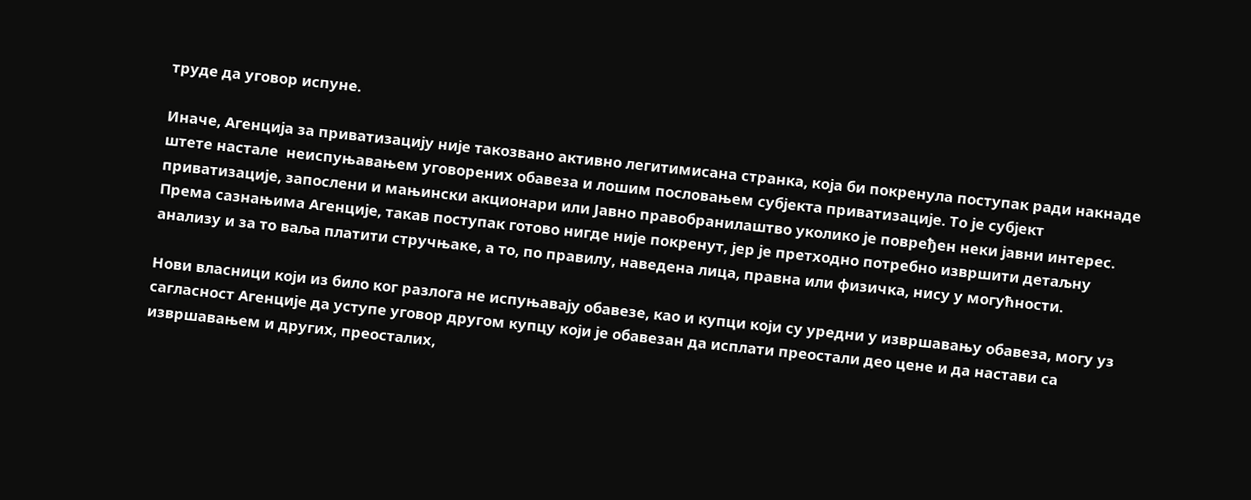труде да уговор испуне.

Иначе, Агенција за приватизацију није такозвано активно легитимисана странка, која би покренула поступак ради накнаде штете настале  неиспуњавањем уговорених обавеза и лошим пословањем субјекта приватизације. То је субјект приватизације, запослени и мањински акционари или Јавно правобранилаштво уколико је повређен неки јавни интерес. Према сазнањима Агенције, такав поступак готово нигде није покренут, јер је претходно потребно извршити детаљну анализу и за то ваља платити стручњаке, а то, по правилу, наведена лица, правна или физичка, нису у могућности.

Нови власници који из било ког разлога не испуњавају обавезе, као и купци који су уредни у извршавању обавеза, могу уз сагласност Агенције да уступе уговор другом купцу који је обавезан да исплати преостали део цене и да настави са извршавањем и других, преосталих,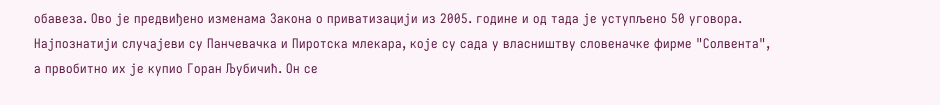обавеза. Ово је предвиђено изменама Закона о приватизацији из 2005. године и од тада је уступљено 50 уговора. Најпознатији случајеви су Панчевачка и Пиротска млекара, које су сада у власништву словеначке фирме "Солвента", а првобитно их је купио Горан Љубичић. Он се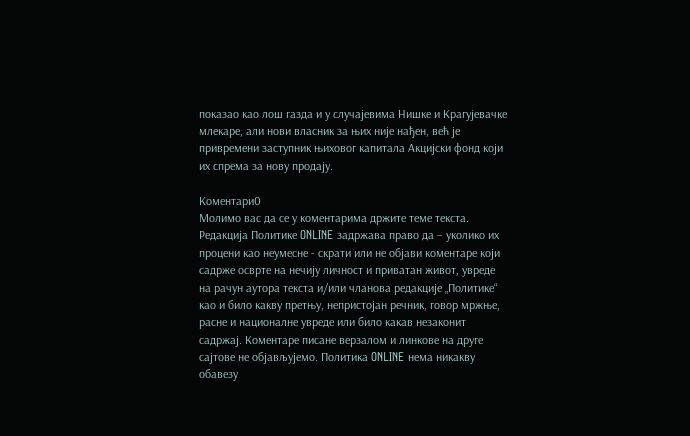показао као лош газда и у случајевима Нишке и Крагујевачке млекаре, али нови власник за њих није нађен, већ је привремени заступник њиховог капитала Акцијски фонд који их спрема за нову продају.

Коментари0
Молимо вас да се у коментарима држите теме текста. Редакција Политике ONLINE задржава право да – уколико их процени као неумесне - скрати или не објави коментаре који садрже осврте на нечију личност и приватан живот, увреде на рачун аутора текста и/или чланова редакције „Политике“ као и било какву претњу, непристојан речник, говор мржње, расне и националне увреде или било какав незаконит садржај. Коментаре писане верзалом и линкове на друге сајтове не објављујемо. Политика ONLINE нема никакву обавезу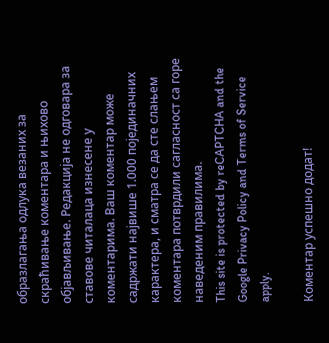образлагања одлука везаних за скраћивање коментара и њихово објављивање. Редакција не одговара за ставове читалаца изнесене у коментарима. Ваш коментар може садржати највише 1.000 појединачних карактера, и сматра се да сте слањем коментара потврдили сагласност са горе наведеним правилима.
This site is protected by reCAPTCHA and the Google Privacy Policy and Terms of Service apply.

Комeнтар успeшно додат!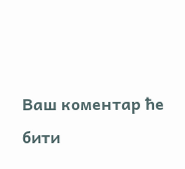Ваш комeнтар ћe бити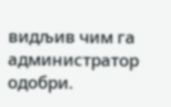видљив чим га администратор одобри.